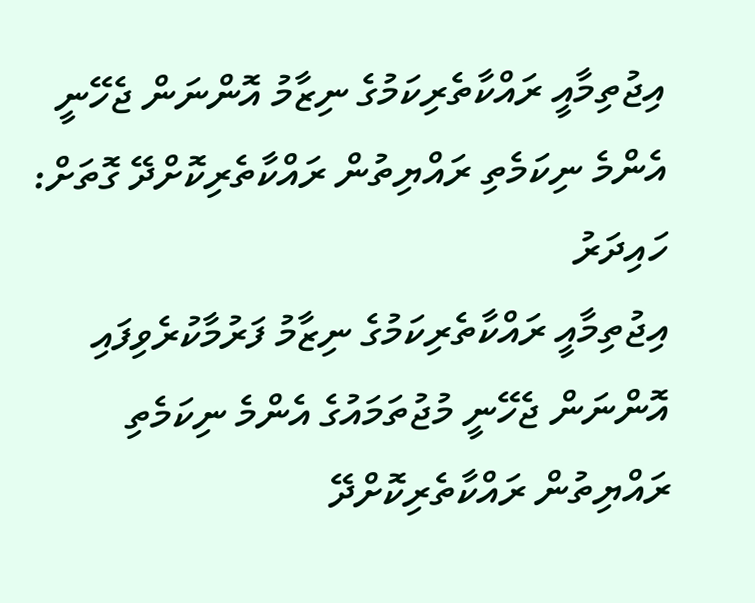އިޖުތިމާއީ ރައްކާތެރިކަމުގެ ނިޒާމު އޮންނަން ޖެހޭނީ އެންމެ ނިކަމެތި ރައްޔިތުން ރައްކާތެރިކޮށްދޭ ގޮތަށް: ހައިދަރު
އިޖުތިމާއީ ރައްކާތެރިކަމުގެ ނިޒާމު ފަރުމާކުރެވިފައި އޮންނަން ޖެހޭނީ މުޖުތަމައުގެ އެންމެ ނިކަމެތި ރައްޔިތުން ރައްކާތެރިކޮށްދޭ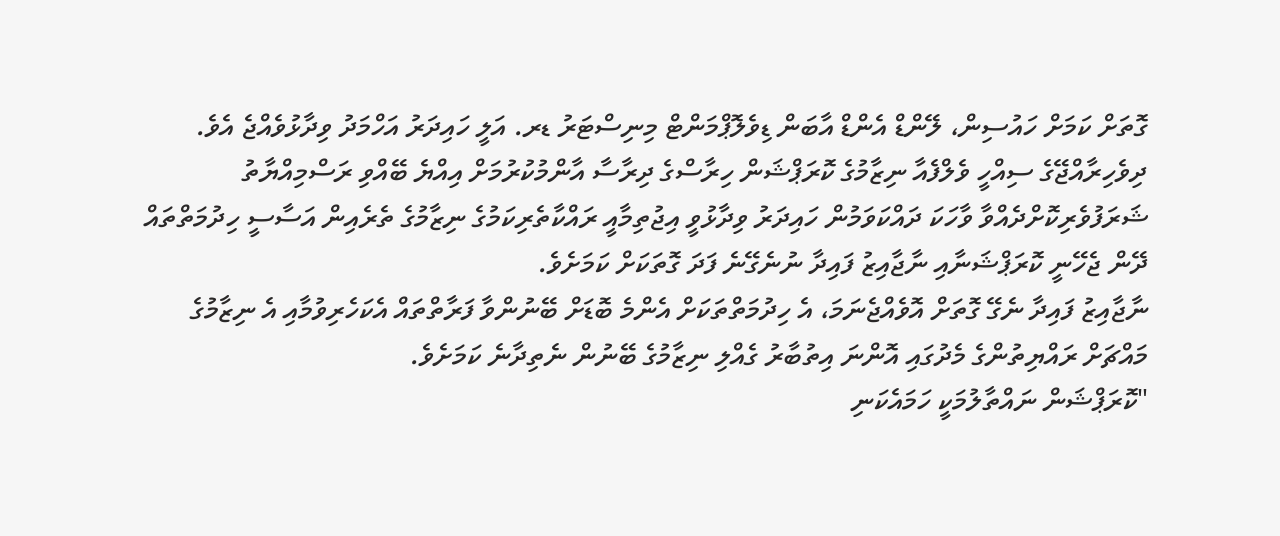ގޮތަށް ކަމަށް ހައުސިން، ލޭންޑް އެންޑް އާބަން ޑިވެލޮޕްމަންޓް މިނިސްޓަރު ޑރ. އަލީ ހައިދަރު އަހްމަދު ވިދާޅުވެއްޖެ އެވެ.
ދިވެހިރާއްޖޭގެ ސިއްހީ ވެލްފެއާ ނިޒާމުގެ ކޮރަޕްޝަން ހިރާސްގެ ދިރާސާ އާންމުކުރުމަށް އިއްޔެ ބޭއްވި ރަސްމިއްޔާތު ޝަރަފުވެރިކޮށްދެއްވާ ވާހަކަ ދައްކަވަމުން ހައިދަރު ވިދާޅުވީ އިޖުތިމާއީ ރައްކާތެރިކަމުގެ ނިޒާމުގެ ތެރެއިން އަސާސީ ހިދުމަތްތައް ދޭން ޖެހޭނީ ކޮރަޕްޝަނާއި ނާޖާއިޒު ފައިދާ ނުނެގޭނެ ފަދަ ގޮތަކަށް ކަމަށެވެ.
ނާޖާއިޒު ފައިދާ ނެގޭ ގޮތަށް އޮވެއްޖެނަމަ، އެ ހިދުމަތްތަކަށް އެންމެ ބޮޑަށް ބޭނުންވާ ފަރާތްތައް އެކަހެރިވުމާއި އެ ނިޒާމުގެ މައްޗަށް ރައްޔިތުންގެ މެދުގައި އޮންނަ އިތުބާރު ގެއްލި ނިޒާމުގެ ބޭނުން ނެތިދާނެ ކަމަށެވެ.
"ކޮރަޕްޝަން ނައްތާލުމަކީ ހަމައެކަނި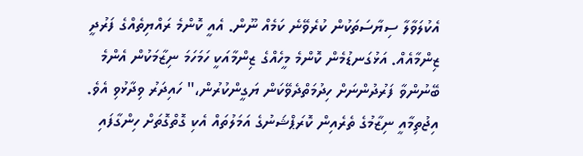އެކުލަވާލާ ސިޔާސަތަކުން ކުރެވޭނެ ކަމެއް ނޫން. އެއީ ކޮންމެ ރައްޔިތެއްގެ ފަރުދީ ޒިންމާއެއް. އަޅުގަނޑުމެން ކޮންމެ މީހެއްގެ ޒިންމާއަކީ ހަމަހަމަ ނިޒާމަކުން އެންމެ ބޭނުންވާ ފަރުދުންނަށް ހިދުމަތްދެވޭކަން ޔަގީންކުރުން،" ހައިދަރު ވިދާޅުވި އެވެ.
އިޖުތިމާއީ ނިޒާމުގެ ތެރެއިން ކޮރަޕްޝަނުގެ އަމަލުތައް އެކި ގޮތްގޮތަށް ހިންގާފައި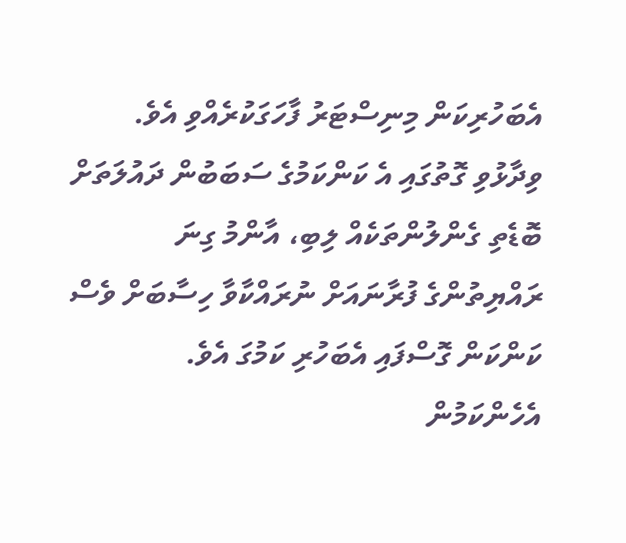އެބަހުރިކަން މިނިސްޓަރު ފާހަގަކުރެއްވި އެވެ. ވިދާޅުވި ގޮތުގައި އެ ކަންކަމުގެ ސަބަބުން ދައުލަތަށް ބޮޑެތި ގެންލުންތަކެއް ލިބި، އާންމު ގިނަ ރައްޔިތުންގެ ފުރާނައަށް ނުރައްކާވާ ހިސާބަށް ވެސް ކަންކަން ގޮސްފައި އެބަހުރި ކަމުގަ އެވެ. އެހެންކަމުން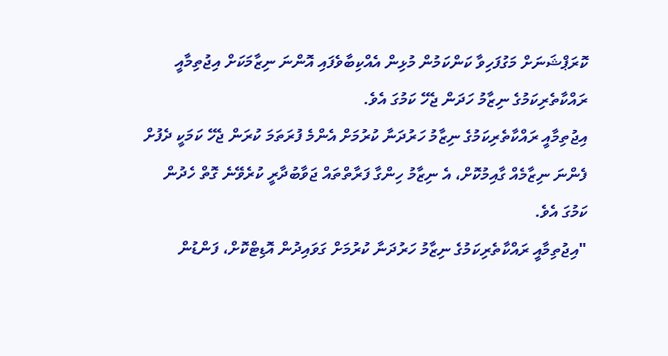ކޮރަޕްޝަނަށް މަގުފަހިވާ ކަންކަމުން މުޅިން އެއްކިބާވެފައި އޮންނަ ނިޒާމަކަށް އިޖުތިމާއީ ރައްކާތެރިކަމުގެ ނިޒާމު ހަދަން ޖެހޭ ކަމުގަ އެވެ.
އިޖުތިމާއީ ރައްކާތެރިކަމުގެ ނިޒާމު ހަރުދަނާ ކުރުމަށް އެންމެ ފުރަތަމަ ކުރަން ޖެހޭ ކަމަކީ ދެފުށް ފެންނަ ނިޒާމެއް ގާއިމުކޮށް، އެ ނިޒާމު ހިންގާ ފަރާތްތައް ޖަވާބުދާރީ ކުރެވޭނެ ގޮތް ހެދުން ކަމުގަ އެވެ.
"އިޖުތިމާއީ ރައްކާތެރިކަމުގެ ނިޒާމު ހަރުދަނާ ކުރުމަށް ގަވައިދުން އޮޑިޓްކޮށް، ފަންޑުން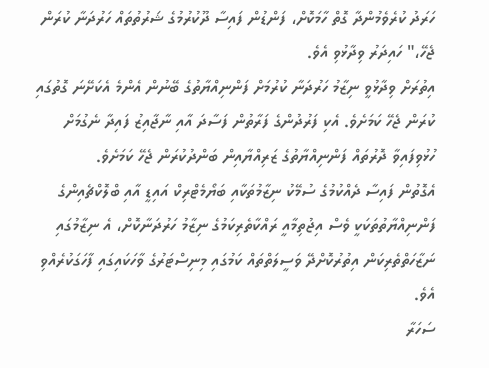ހަރަދު ކުރެވެމުންދާ ގޮތް ހާމަކޮށް، ފަންޑުން ފައިސާ ދޫކުރުމުގެ ޝަރުތުތައް ހަރުދަނާ ކުރަން ޖެހޭ،" ހައިދަރު ވިދާޅުވި އެވެ.
އިތުރަށް ވިދާޅުވީ ނިޒާމު ހަރުދަނާ ކުރުމަށް ފަންނިއްޔާތުގެ ބޭނުން އެންމެ އެކަށޭނަ ގޮތުގައި ކުރަން ޖެހޭ ކަމަށެވެ. އެކި ފަރުދުންގެ ފަރާތުން ފަސާދަ އާއި ނާޖާއިޒު ފައިދާ ނެގުމަށް ހުޅުވިފައިވާ ދޮރުތައް ފަންނިއްޔާތުގެ ޒަރިއްޔާއިން ބަންދުކުރަން ޖެހޭ ކަމަށެވެ.
އެގޮތުން ފައިސާ ދެއްކުމުގެ ސުމޭކު ނިޒާމުތަކާއި ބަޔޯމެޓްރިކް އައިޑީ އާއި ބްލޮކްޗެއިންގެ ފަންނިއްޔާތުތަކަކީ ވެސް އިޖުތިމާއީ ރައްކާތެރިކަމުގެ ނިޒާމު ހަރުދަނާކޮށް، އެ ނިޒާމުގައި ނަޒާހަތްތެރިކަން އިތުރުކޮށްދޭ ވަސީލަތްތައް ކަމުގައި މިނިސްޓަރުގެ ވާހަކައިގައި ފާހަގަކުރެއްވި އެވެ.
ސަހަރާ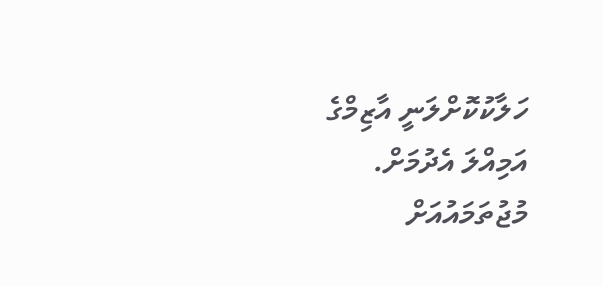ހަލާކުކޮށްލަނީ އާޒިމްގެ އަމިއްލަ އެދުމަށް. މުޖުތަމައުއަށް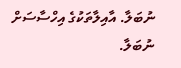ނުބަލާ. އާއިލާތަކުގެ އިހްސާސަށް ނުބަލާ.